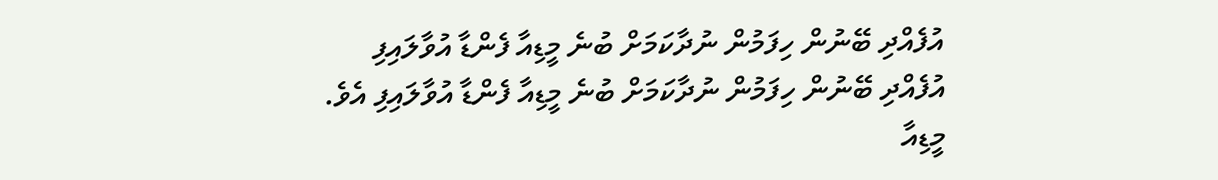އުފެއްދި ބޭނުން ހިފަމުން ނުދާކަމަށް ބުނެ މީޑިއާ ފެންޑާ އުވާލައިފި
އުފެއްދި ބޭނުން ހިފަމުން ނުދާކަމަށް ބުނެ މީޑިއާ ފެންޑާ އުވާލައިފި އެވެ.
މީޑިއާ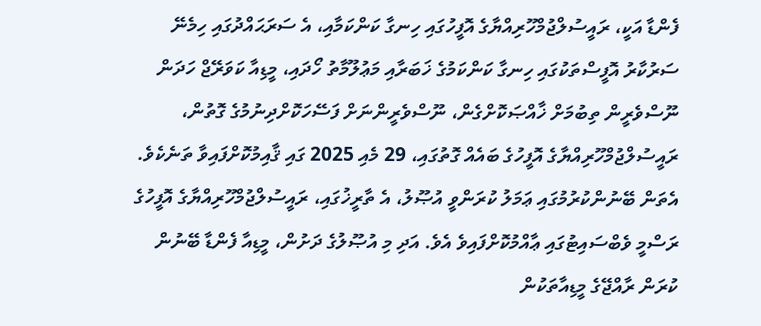ފެންޑާ އަކީ، ރައީސުލްޖުމްހޫރިއްޔާގެ އޮފީހުގައި ހިނގާ ކަންކަމާއި، އެ ސަރަޙައްދުގައި ހިމެނޭ ސަރުކާރު އޮފީސްތަކުގައި ހިނގާ ކަންކަމުގެ ޚަބަރާއި މަޢުލޫމާތު ހޯދައި، މީޑިއާ ކަވަރޭޖް ހަދަން ނޫސްވެރީން ތިބުމަށް ޚާއްޞަކޮށްގެން، ނޫސްވެރީންނަށް ފަސޭހަކޮށްދިނުމުގެ ގޮތުން، ރައީސުލްޖުމްހޫރިއްޔާގެ އޮފީހުގެ ބައެއް ގޮތުގައި، 29 މެއި 2025 ގައި ޤާއިމުކޮށްފައިވާ ތަނެކެވެ.
އެތަން ބޭނުންކުރުމުގައި ޢަމަލު ކުރަންވީ އުޞޫލު، އެ ތާރީޚުގައި، ރައީސުލްޖުމްހޫރިއްޔާގެ އޮފީހުގެ ރަސްމީ ވެބްސައިޓުގައި ޢާއްމުކޮށްފައިވެ އެވެ. އަދި މި އުޞޫލުގެ ދަށުން، މީޑިއާ ފެންޑާ ބޭނުން ކުރަން ރާއްޖޭގެ މީޑިއާތަކުން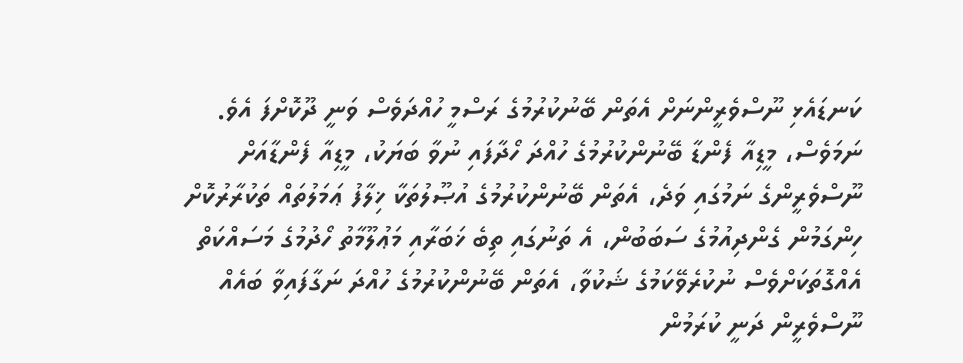ކަނޑައެޅި ނޫސްވެރީންނަށް އެތަން ބޭނުކުރުމުގެ ރަސްމީ ހުއްދަވެސް ވަނީ ދޫކޮށްފަ އެވެ.
ނަމަވެސް، މީޑިއާ ފެންޑާ ބޭނުންކުރުމުގެ ހުއްދަ ހޯދާފައި ނުވާ ބަޔަކު، މީޑިއާ ފެންޑާއަށް ނޫސްވެރީންގެ ނަމުގައި ވަދެ، އެތަން ބޭނުންކުރުމުގެ އުޞޫލުތަކާ ޚިލާފު ޢަމަލުތައް ތަކުރާރުކޮށް ހިންގަމުން ގެންދިއުމުގެ ސަބަބުން، އެ ތަނުގައި ތިބެ ޚަބަރާއި މަޢުލޫމާތު ހޯދުމުގެ މަސައްކަތް އެއްގޮތަކަށްވެސް ނުކުރެވޭކަމުގެ ޝަކުވާ، އެތަން ބޭނުންކުރުމުގެ ހުއްދަ ނަގާފައިވާ ބައެއް ނޫސްވެރީން ދަނީ ކުރަމުން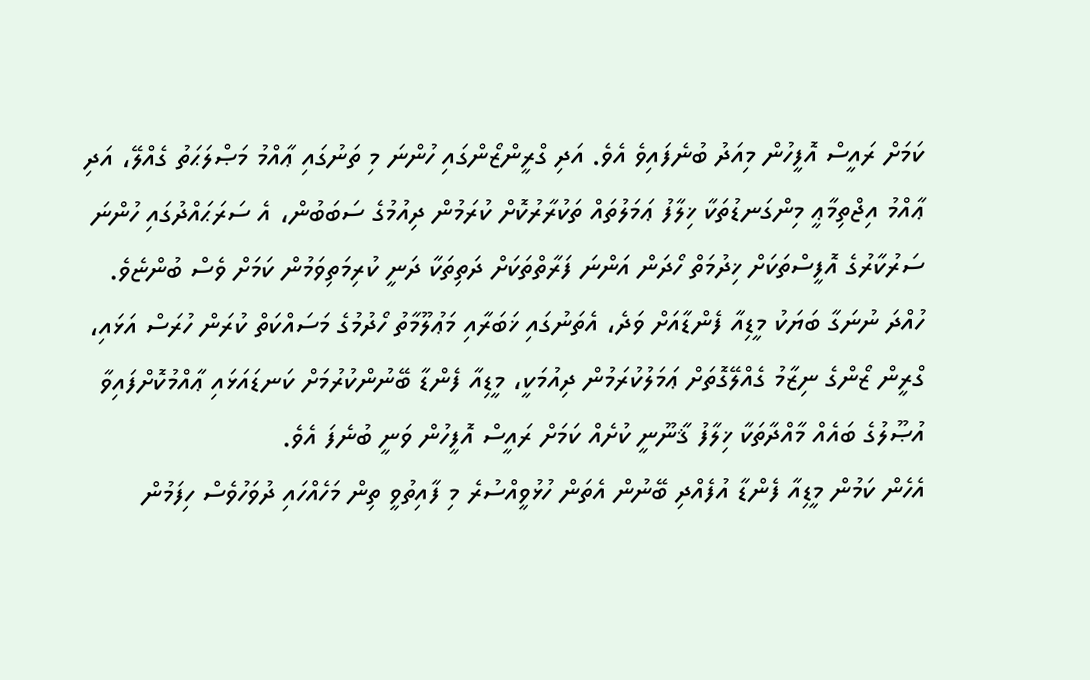ކަމަށް ރައީސް އޮފީހުން މިއަދު ބުނެފައިވެ އެވެ. އަދި ގްރީންޒޯންގައި ހުންނަ މި ތަނުގައި ޢާއްމު މަޞްލަޙަތު ގެއްލޭ، އަދި ޢާއްމު އިޖްތިމާޢީ މިންގަނޑުތަކާ ޚިލާފު ޢަމަލުތައް ތަކުރާރުކޮށް ކުރަމުން ދިއުމުގެ ސަބަބުން، އެ ސަރަޙައްދުގައި ހުންނަ ސަރުކާރުގެ އޮފީސްތަކަށް ޚިދުމަތް ހޯދަން އަންނަ ފަރާތްތަކަށް ދަތިތަކާ ދަނީ ކުރިމަތިވަމުން ކަމަށް ވެސް ބުންޏެވެ.
ހުއްދަ ނުނަގާ ބަޔަކު މީޑިއާ ފެންޑާއަށް ވަދެ، އެތަނުގައި ޚަބަރާއި މަޢުލޫމާތު ހޯދުމުގެ މަސައްކަތް ކުރަން ހުރަސް އަޅައި، ގްރީން ޒޯންގެ ނިޒާމު ގެއްލޭގޮތަށް ޢަމަލުކުރަމުން ދިއުމަކީ، މީޑިއާ ފެންޑާ ބޭނުންކުރުމަށް ކަނޑައަޅައި ޢާއްމުކޮށްފައިވާ އުޞޫލުގެ ބައެއް މާއްދާތަކާ ޚިލާފު ޤާނޫނީ ކުށެއް ކަމަށް ރައީސް އޮފީހުން ވަނީ ބުނެފަ އެވެ.
އެހެން ކަމުން މީޑިއާ ފެންޑާ އުފެއްދި ބޭނުން އެތަން ހުޅުވީއްސުރެ މި ފާއިތުވީ ތިން މަހެއްހައި ދުވަހުވެސް ހިފަމުން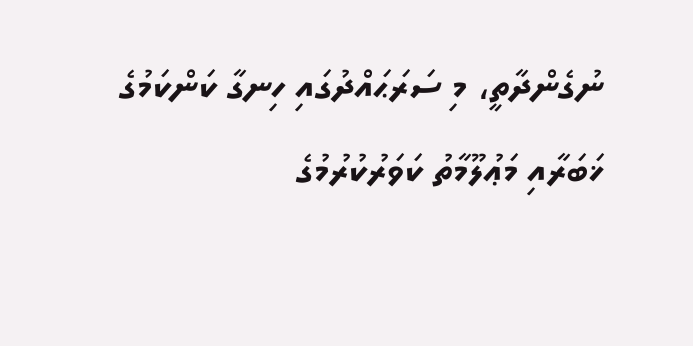ނުގެންދާތީ، މި ސަރަޙައްދުގައި ހިނގާ ކަންކަމުގެ ޚަބަރާއި މަޢުލޫމާތު ކަވަރުކުރުމުގެ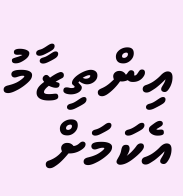އިންތިޒާމު އެކަމަށް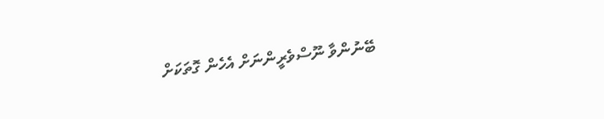ބޭނުންވާ ނޫސްވެރީންނަށް އެހެން ގޮތަކަށް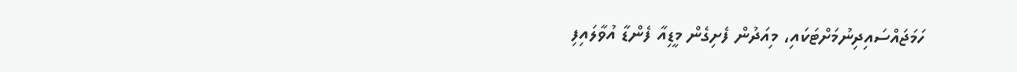ހަމަޖައްސައިދިނުމަށްޓަކައި، މިއަދުން ފެށިގެން މީޑިއާ ފެންޑާ އުވާލައިފި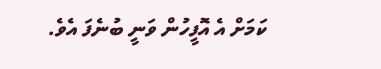ކަމަށް އެ އޮފީހުން ވަނީ ބުނެފަ އެވެ.